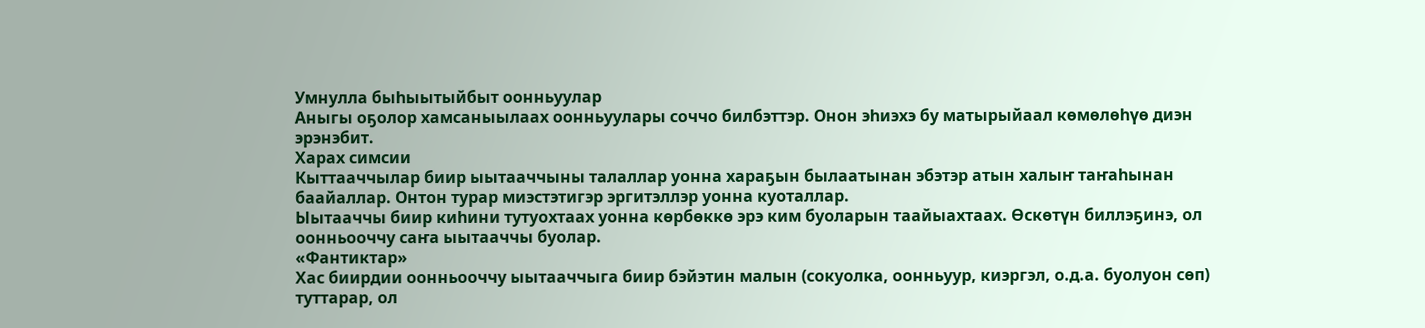Умнулла быһыытыйбыт оонньуулар
Аныгы оҕолор хамсаныылаах оонньуулары соччо билбэттэр. Онон эһиэхэ бу матырыйаал көмөлөһүө диэн эрэнэбит.
Харах симсии
Кыттааччылар биир ыытааччыны талаллар уонна хараҕын былаатынан эбэтэр атын халыҥ таҥаһынан баайаллар. Онтон турар миэстэтигэр эргитэллэр уонна куоталлар.
Ыытааччы биир киһини тутуохтаах уонна көрбөккө эрэ ким буоларын таайыахтаах. Өскөтүн биллэҕинэ, ол оонньооччу саҥа ыытааччы буолар.
«Фантиктар»
Хас биирдии оонньооччу ыытааччыга биир бэйэтин малын (сокуолка, оонньуур, киэргэл, о.д.а. буолуон сөп) туттарар, ол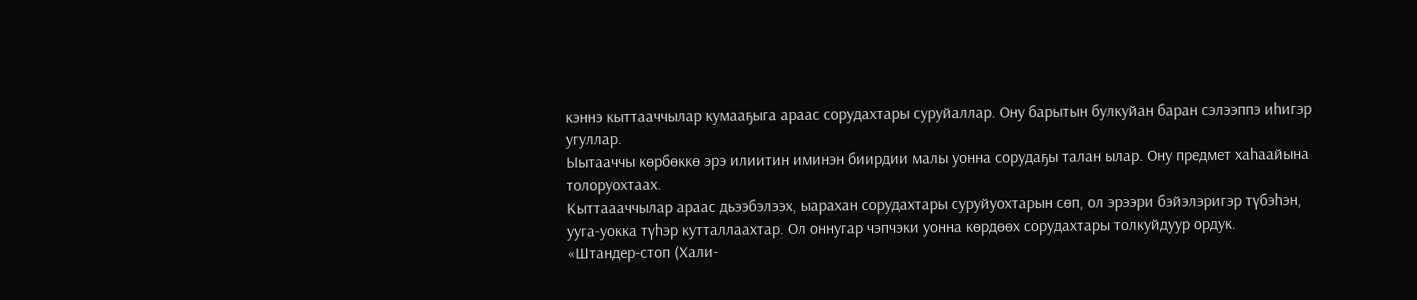кэннэ кыттааччылар кумааҕыга араас сорудахтары суруйаллар. Ону барытын булкуйан баран сэлээппэ иһигэр угуллар.
Ыытааччы көрбөккө эрэ илиитин иминэн биирдии малы уонна сорудаҕы талан ылар. Ону предмет хаһаайына толоруохтаах.
Кыттаааччылар араас дьээбэлээх, ыарахан сорудахтары суруйуохтарын сөп, ол эрээри бэйэлэригэр түбэһэн, ууга-уокка түһэр кутталлаахтар. Ол оннугар чэпчэки уонна көрдөөх сорудахтары толкуйдуур ордук.
«Штандер-стоп (Хали-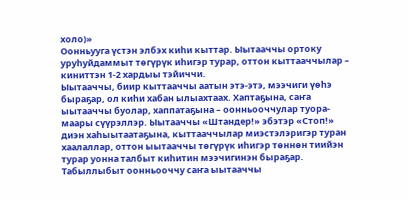холо)»
Оонньууга үстэн элбэх киһи кыттар. Ыытааччы ортоку уруһуйдаммыт төгүрүк иһигэр турар, оттон кыттааччылар – киниттэн 1-2 хардыы тэйиччи.
Ыытааччы, биир кыттааччы аатын этэ-этэ, мээчиги үөһэ быраҕар, ол киһи хабан ылыахтаах. Хаптаҕына, саҥа ыытааччы буолар, хаппатаҕына – оонньооччулар туора-маары сүүрэллэр. Ыытааччы «Штандер!» эбэтэр «Стоп!» диэн хаһыытаатаҕына, кыттааччылар миэстэлэригэр туран хаалаллар, оттон ыытааччы төгүрүк иһигэр төннөн тиийэн турар уонна талбыт киһитин мээчигинэн быраҕар. Табыллыбыт оонньооччу саҥа ыытааччы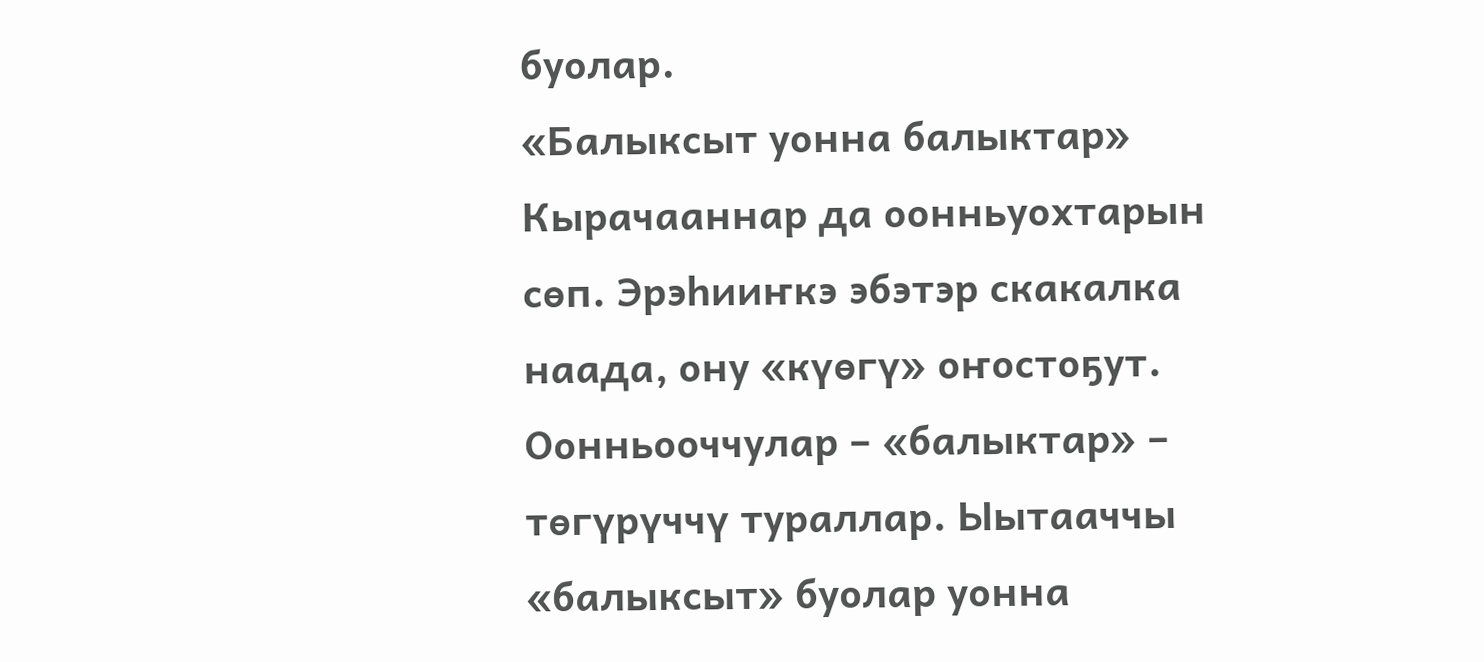буолар.
«Балыксыт уонна балыктар»
Кырачааннар да оонньуохтарын сөп. Эрэһииҥкэ эбэтэр скакалка наада, ону «күөгү» оҥостоҕут.
Оонньооччулар – «балыктар» – төгүрүччү тураллар. Ыытааччы «балыксыт» буолар уонна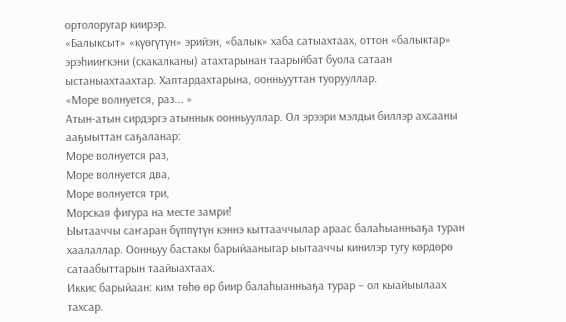ортолоругар киирэр.
«Балыксыт» «күөгүтүн» эрийэн, «балык» хаба сатыахтаах, оттон «балыктар» эрэһииҥкэни (скакалканы) атахтарынан таарыйбат буола сатаан ыстаныахтаахтар. Хаптардахтарына, оонньууттан туорууллар.
«Море волнуется, раз... »
Атын-атын сирдэргэ атыннык оонньууллар. Ол эрээри мэлдьи биллэр ахсааны ааҕыыттан саҕаланар:
Море волнуется раз,
Море волнуется два,
Море волнуется три,
Морская фигура на месте замри!
Ыытааччы саҥаран бүппүтүн кэннэ кыттааччылар араас балаһыанньаҕа туран хаалаллар. Оонньуу бастакы барыйааныгар ыытааччы кинилэр тугу көрдөрө сатаабыттарын таайыахтаах.
Иккис барыйаан: ким төһө өр биир балаһыанньаҕа турар – ол кыайыылаах тахсар.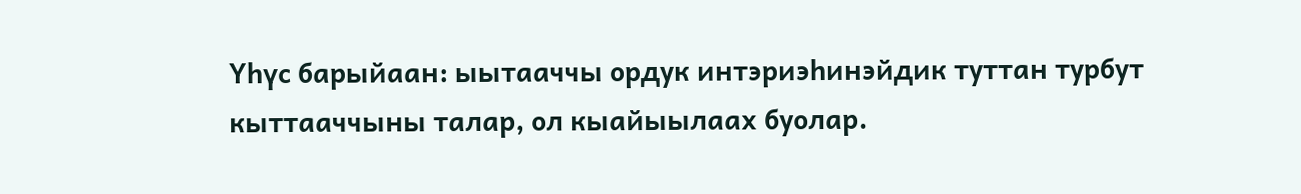Үһүс барыйаан: ыытааччы ордук интэриэһинэйдик туттан турбут кыттааччыны талар, ол кыайыылаах буолар.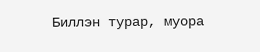Биллэн турар, муора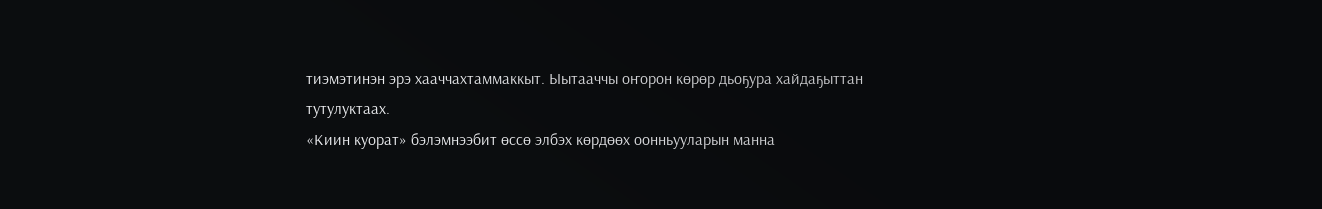тиэмэтинэн эрэ хааччахтаммаккыт. Ыытааччы оҥорон көрөр дьоҕура хайдаҕыттан тутулуктаах.
«Киин куорат» бэлэмнээбит өссө элбэх көрдөөх оонньууларын манна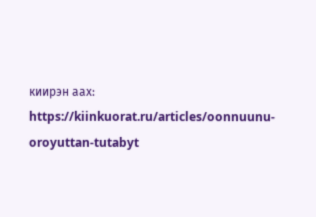киирэн аах:
https://kiinkuorat.ru/articles/oonnuunu-oroyuttan-tutabyt